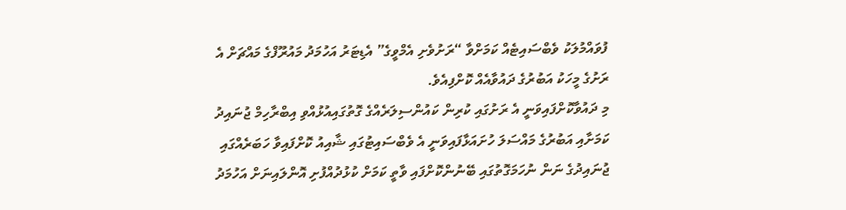ފުވައްމުލަކު ވެބްސައިޓެއް ކަމަށްވާ “ރަށުވެށި އެމްވީގެ” އެޑިޓަރު އަހުމަދު މައުރޫފްގެ މައްޗަށް އެ ރަށުގެ މީހަކު އަބުރުގެ ދައުވާއެއް ކޮށްފިއެވެ.
މި ދައުވާކޮށްފައިވަނީ އެ ރަށުގައި ކުރިން ކައުންސިލަރެއްގެ ގޮތުގައިއުޅުއްވި އިބްރާހިމް ޖުނައިދު ކަމަށާއި އަބުރުގެ މައްސަލަ ހުށައަޅާފައިވަނީ އެ ވެބްސައިޓުގައި ޝާއިއު ކޮށްފައިވާ ހަބަރެއްގައި ޖުނައިދުގެ ނަން ނުހަމަގޮތުގައި ބޭނުންކޮށްފައި ވާތީ ކަމަށް ކުޅުދުއްފުށި އޮންލައިނަށް އަހުމަދު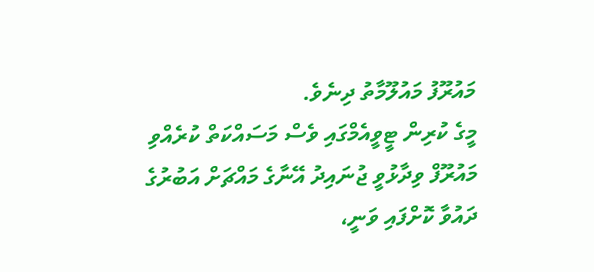މައުރޫފު މައުލޫމާތު ދިނެވެ.
މީގެ ކުރިން ޓީވީއެމްގައި ވެސް މަސައްކަތް ކުރެއްވި މައުރޫފް ވިދާޅުވީ ޖުނައިދު އޭނާގެ މައްޗަށް އަބުރުގެ ދައުވާ ކޮށްފައި ވަނީ،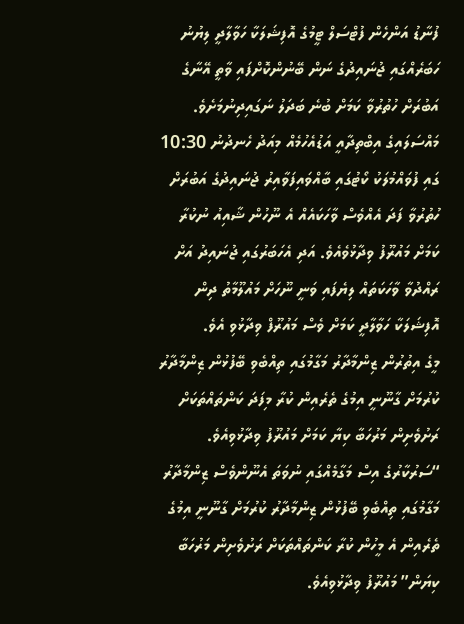ފުނާޑު އަންހެން ފުޓްސަލް ޓީމުގެ އޮފިޝަލަކާ ހަވާލާދީ ލިޔުނު ހަބަރެއްގައި ޖުނައިދުގެ ނަން ބޭނުންކޮށްފައި ވާތީ އޭނާގެ އަބުރަށް ހުތުރުވާ ކަމަށް ބުނެ ބަދަލު ނަގައިދިނުމަށެވެ.
މައްސަލައިގެ އިބްތިދާއީ އަޑުއެހުމެއް މިއަދު ހެނދުނު 10:30 ގައި ފުވައްމުލަކު ކޯޓުގައި ބާއްވައިފަވާއިރު ޖުނައިދުގެ އަބުރަށް ހުތުރުވާ ފަދަ އެއްވެސް ވާހަކައެއް އެ ނޫހުން ޝާއިއު ނުކުރާ ކަމަށް މައުރޫފު ވިދާޅުވެއެވެ. އަދި އެހަބަރުގައި ޖުނައިދު އަށް ރައްދުވާ ވާހަކަތައް ލިޔެފައި ވަނީ ނޫހަށް މައުލޫމާތު ދިން އޮފިޝަލަކާ ހަވާލާދީ ކަމަށް ވެސް މައުރޫފް ވިދާޅުވި އެވެ.
މީގެ އިތުރުން ޒިންމާދާރު މަގާމުގައި ތިއްބެވި ބޭފުޅުން ޒިންމާދާރު ކުރުމަށް ގާނޫނީ އިމުގެ ތެރެއިން ކުރާ މިފަދަ ކަންތައްތަކަށް ރަށުވެށިން މަރުހަބާ ކިޔާ ކަމަށް މައުރޫފު ވިދާޅުވިއެވެ.
“ސަރުކާރުގެ އިސް މަގާމެއްގައި ނުވަތަ އެނޫންވެސް ޒިންމާދާރު މަގާމުގައި ތިއްބެވި ބޭފުޅުން ޒިންމާދާރު ކުރުމަށް ގާނޫނީ އިމުގެ ތެރެއިން އެ މީހުން ކުރާ ކަންތައްތަކަށް ރަށުވެށިން މަރުހަބާ ކިޔަން” މައުރޫފު ވިދާޅުވިއެވެ.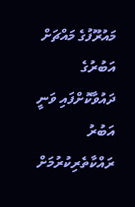މައުރޫފުގެ މައްޗަށް އަބުރުގެ ދައުވާކޮށްފައި ވަނީ އަބުރު ރައްކާތެރިކުރުމަށް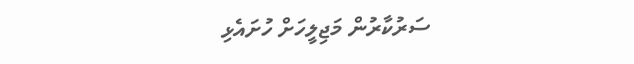ސަރުކާރުން މަޖިލީހަށް ހުށައެޅި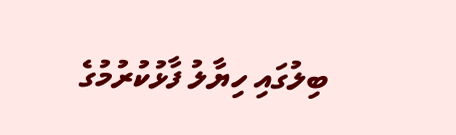ބިލުގައި ހިޔާލު ފާޅުކުރުމުގެ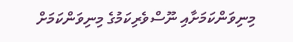މިނިވަންކަމަށާއި ނޫސްވެރިކަމުގެ މިނިވަންކަމަށް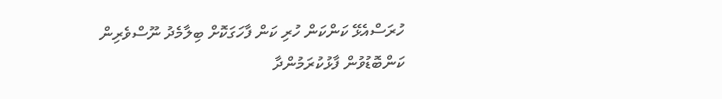ހުރަސްއެޅޭ ކަންކަން ހުރި ކަން ފާހަގަކޮށް ބިލާމެދު ނޫސްވެރިން ކަންބޮޑުވުން ފާޅުކުރަމުންދާ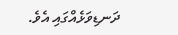ދަނޑިވަޅެއްގައި އެވެ.